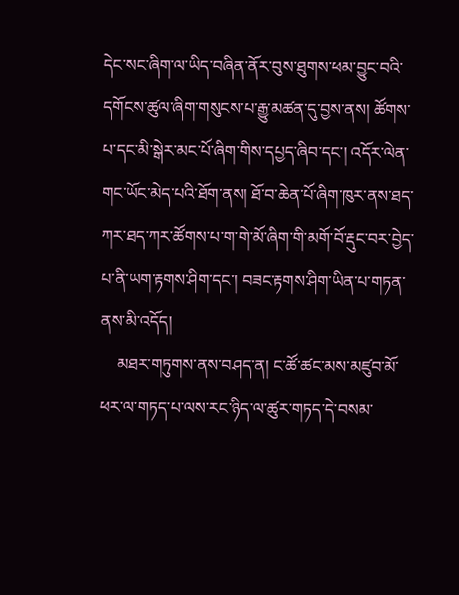དེང་སང་ཞིག་ལ་ཡིད་བཞིན་ནོར་བུས་ཐུགས་ཕམ་བྱུང་བའི་དགོངས་ཚུལ་ཞིག་གསུངས་པ་རྒྱུ་མཚན་དུ་བྱས་ནས། ཚོགས་པ་དང་མི་སྒེར་མང་པོ་ཞིག་གིས་དཔྱད་ཞིབ་དང་། འདོར་ལེན་གང་ཡོང་མེད་པའི་ཐོག་ནས། ཐོ་བ་ཆེན་པོ་ཞིག་ཁུར་ནས་ཐད་ཀར་ཐད་ཀར་ཚོགས་པ་ག་གེ་མོ་ཞིག་གི་མགོ་བོ་རྡུང་བར་བྱེད་པ་ནི་ཡག་རྟགས་ཤིག་དང་། བཟང་རྟགས་ཤིག་ཡིན་པ་གཏན་ནས་མི་འདོད།
    མཐར་གཏུགས་ནས་བཤད་ན། ང་ཚོ་ཚང་མས་མཛུབ་མོ་ཕར་ལ་གཏད་པ་ལས་རང་ཉིད་ལ་ཚུར་གཏད་དེ་བསམ་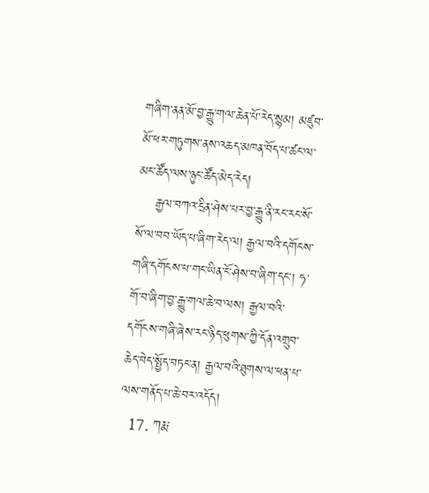གཞིག་ནན་མོ་བྱ་རྒྱུ་གལ་ཆེན་པོ་རེད་སྙམ། མཛུབ་མོ་ཕར་གཏུགས་ནས་འཆད་མཁན་བོད་པ་ཚང་ལ་མང་ཚོད་ལས་ཉུང་ཚོད་མེད་རེད།
    རྒྱལ་བཀའ་དྲིན་ཤེས་པར་བྱ་རྒྱུ་ནི་རང་རང་སོ་སོ་ལ་བབ་ཡོད་པ་ཞིག་རེད་ལ། རྒྱལ་བའི་དགོངས་གཞི་དགོངས་པ་གང་ཡིན་ངོ་ཤེས་བ་ཞིག་དང་། ཧ་གོ་བ་ཞིག་བྱ་རྒྱུ་གལ་ཆེ་བ་ལས། རྒྱལ་བའི་དགོངས་གཞི་ཞེས་རང་ཉིད་ཕུགས་ཀྱི་དོན་འགྲུབ་ཆེད་བེད་སྤྱོད་བཏང་ན། རྒྱལ་བའི་ཐུགས་ལ་ཕན་པ་ལས་གནོད་པ་ཆེ་བར་འདོད།
  17. ཀརྨ་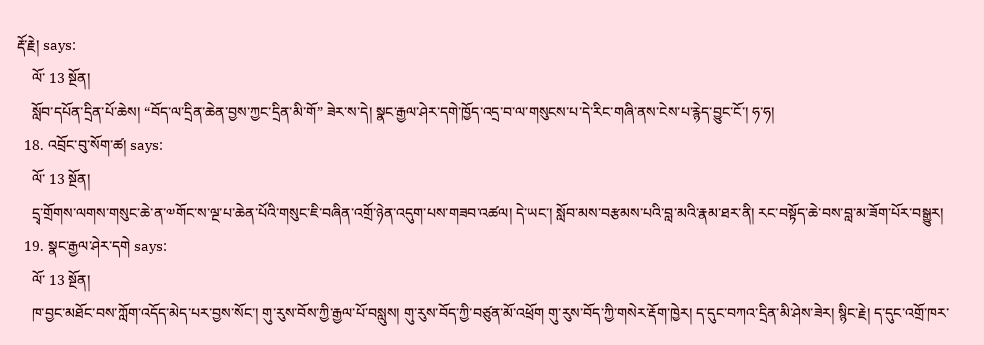རྡོ་རྗེ། says:
    ལོ་ 13 སྔོན།
    སློབ་དཔོན་དྲིན་པོ་ཆེས། “བོད་ལ་དྲིན་ཆེན་བྱས་ཀྱང་དྲིན་མི་གོ” ཟེར་ས་དེ། སྣང་རྒྱལ་ཤེར་དགེ་ཁྱོད་འདྲ་བ་ལ་གསུངས་པ་དེ་རིང་གཞི་ནས་ངེས་པ་རྙེད་བྱུང་ངོ་། ཧ་ཧ།
  18. འབྲོང་བུ་སོག་ཚ། says:
    ལོ་ 13 སྔོན།
    དྲྭ་གྲོགས་ལགས་གསུང་ཆེ་ན་༧གོང་ས་ལྔ་པ་ཆེན་པོའི་གསུང་ཇི་བཞིན་འགྲོ་ཉེན་འདུག་པས་གཟབ་འཚལ། དེ་ཡང་། སློབ་མས་བརྩམས་པའི་བླ་མའི་རྣམ་ཐར་ནི། རང་བསྟོད་ཆེ་བས་བླ་མ་ཟོག་པོར་བསྒྱུར།
  19. སྣང་རྒྱལ་ཤེར་དགེ says:
    ལོ་ 13 སྔོན།
    ཁ་བྱང་མཐོང་བས་ཀློག་འདོད་མེད་པར་བྱས་སོང་། གུ་རུས་བོས་ཀྱི་རྒྱལ་པོ་བསླུས། གུ་རུས་བོད་ཀྱི་བཙུན་མོ་འཕྲོག གུ་རུས་བོད་ཀྱི་གསེར་རྡོག་ཁྱེར། ད་དུང་བཀའ་དྲིན་མི་ཤེས་ཟེར། སྙིང་རྗེ། ད་དུང་འགྲོ་ཁར་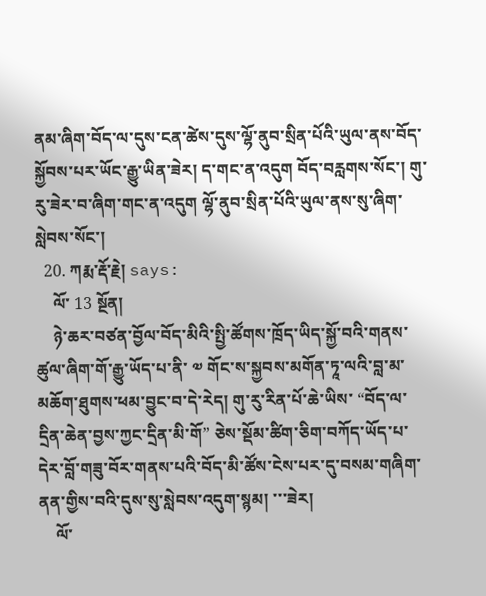ནམ་ཞིག་བོད་ལ་དུས་ངན་ཚེས་དུས་ལྷོ་ནུབ་སྲིན་པོའི་ཡུལ་ནས་བོད་སྐྱོབས་པར་ཡོང་རྒྱུ་ཡིན་ཟེར། ད་གང་ན་འདུག བོད་བརླགས་སོང་། གུ་རུ་ཟེར་བ་ཞིག་གང་ན་འདུག ལྷོ་ནུབ་སྲིན་པོའི་ཡུལ་ནས་སུ་ཞིག་སླེབས་སོང་།
  20. ཀརྨ་རྡོ་རྗེ། says:
    ལོ་ 13 སྔོན།
    ཉེ་ཆར་བཙན་བྱོལ་བོད་མིའི་སྤྱི་ཚོགས་ཁྲོད་ཡིད་སྐྱོ་བའི་གནས་ཚུལ་ཞིག་གོ་རྒྱུ་ཡོད་པ་ནི་ ༧ གོང་ས་སྐྱབས་མགོན་ཏཱ་ལའི་བླ་མ་མཆོག་ཐུགས་ཕམ་བྱུང་བ་དེ་རེད། གུ་རུ་རིན་པོ་ཆེ་ཡིས་ “བོད་ལ་དྲིན་ཆེན་བྱས་ཀྱང་དྲིན་མི་གོ” ཅེས་སྡོམ་ཚིག་ཅིག་བཀོད་ཡོད་པ་དེར་བློ་གཟུ་བོར་གནས་པའི་བོད་མི་ཚོས་ངེས་པར་དུ་བསམ་གཞིག་ནན་གྱིས་བའི་དུས་སུ་སླེབས་འདུག་སྙམ། ་་་ཟེར།
    ལོ་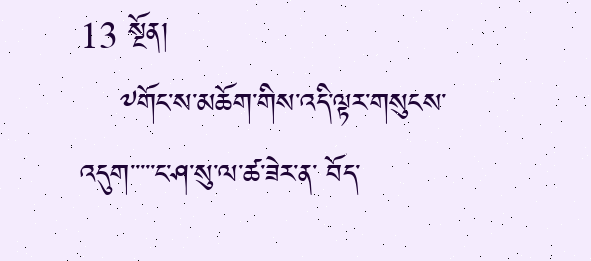13 སྔོན།
    ༸གོང་ས་མཆོག་གིས་འདི་ལྟར་གསུངས་འདུག་་་་་ང་ཤ་སུ་ལ་ཚ་ཟེར་ན་ བོད་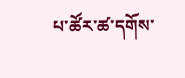པ་ཚོར་ཚ་དགོས་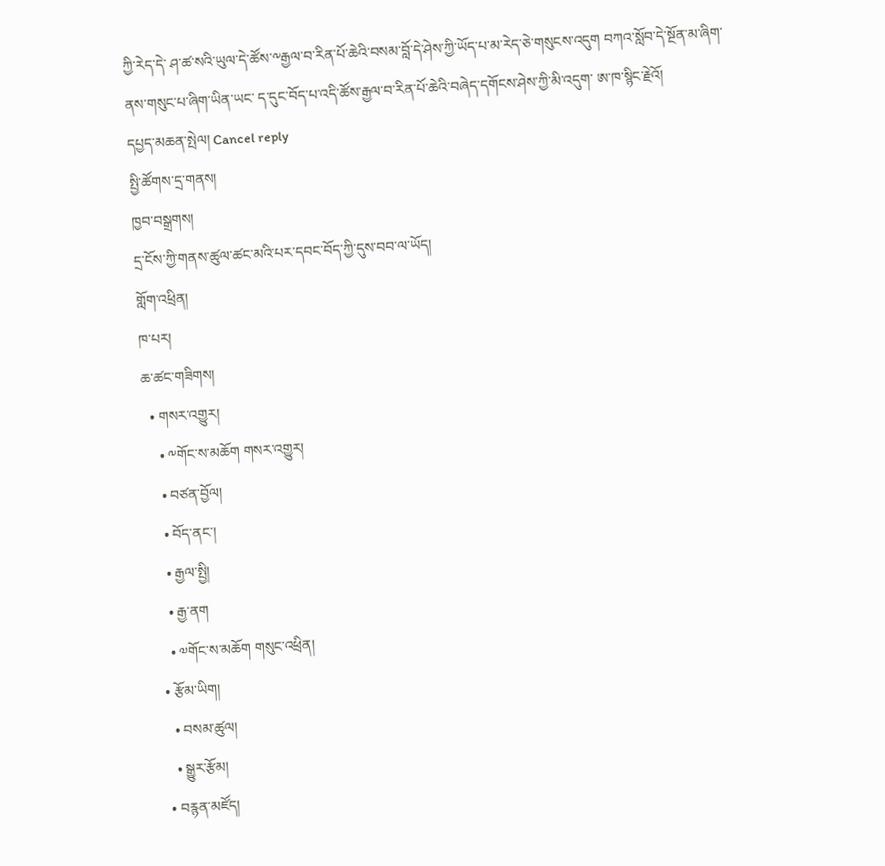ཀྱི་རེད་དེ་ ཤ་ཚ་སའི་ཡུལ་དེ་ཚོས་༸རྒྱལ་བ་རིན་པོ་ཆེའི་བསམ་བློ་དེ་ཤེས་ཀྱི་ཡོད་པ་མ་རེད་ཅེ་གསུངས་འདུག བཀའ་སློབ་དེ་སྔོན་མ་ཞིག་ནས་གསུང་པ་ཞིག་ཡིན་ཡང་ ད་དུང་བོད་པ་འདི་ཚོས་རྒྱལ་བ་རིན་པོ་ཆེའི་བཞེད་དགོངས་ཤེས་ཀྱི་མི་འདུག་ ཨ་ཁ་སྙིང་རྗེའོ།
དཔྱད་མཆན་སྤེལ། Cancel reply
སྤྱི་ཚོགས་དྲ་གནས།
ཁྱབ་བསྒྲགས།
དྲ་ངོས་ཀྱི་གནས་ཚུལ་ཚང་མའི་པར་དབང་བོད་ཀྱི་དུས་བབ་ལ་ཡོད།
གློག་འཕྲིན།
ཁ་པར།
ཆ་ཚང་གཟིགས།
  • གསར་འགྱུར།
    • ༸གོང་ས་མཆོག གསར་འགྱུར།
    • བཙན་བྱོལ།
    • བོད་ནང་།
    • རྒྱལ་སྤྱི།
    • རྒྱ་ནག
    • ༧གོང་ས་མཆོག གསུང་འཕྲིན།
  • རྩོམ་ཡིག།
    • བསམ་ཚུལ།
    • སྒྱུར་རྩོམ།
  • བརྙན་མཛོད།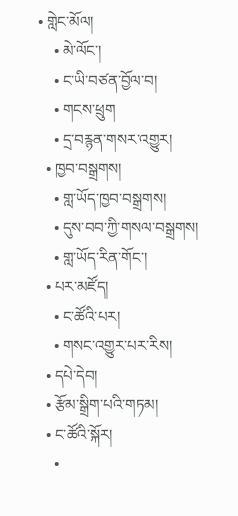• གླེང་མོལ།
    • མེ་ལོང་།
    • ང་ཡི་བཙན་བྱོལ་བ།
    • གངས་ཕྲུག
    • དྲ་བརྙན་གསར་འགྱུར།
  • ཁྱབ་བསྒྲགས།
    • གླ་ཡོད་ཁྱབ་བསྒྲགས།
    • དུས་བབ་ཀྱི་གསལ་བསྒྲགས།
    • གླ་ཡོད་རིན་གོང་།
  • པར་མཛོད།
    • ང་ཚོའི་པར།
    • གསང་འགྱུར་པར་རིས།
  • དཔེ་དེབ།
  • རྩོམ་སྒྲིག་པའི་གཏམ།
  • ང་ཚོའི་སྐོར།
    •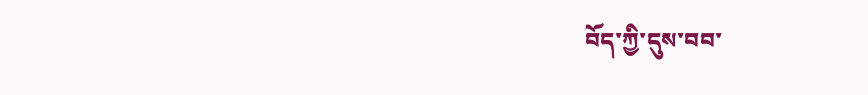བོད་ཀྱི་དུས་བབ་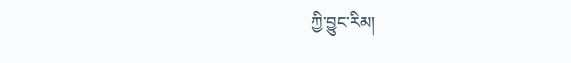ཀྱི་བྱུང་རིམ།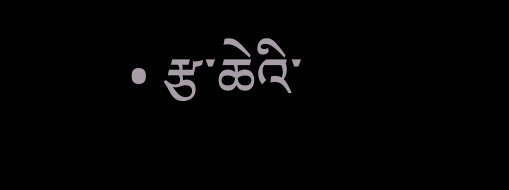• རྩ་ཆེའི་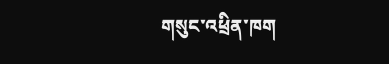གསུང་འཕྲིན་ཁག